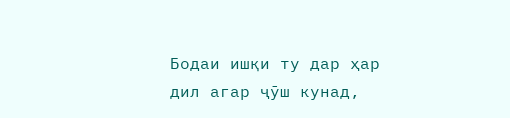Бодаи ишқи ту дар ҳар дил агар ҷӯш кунад,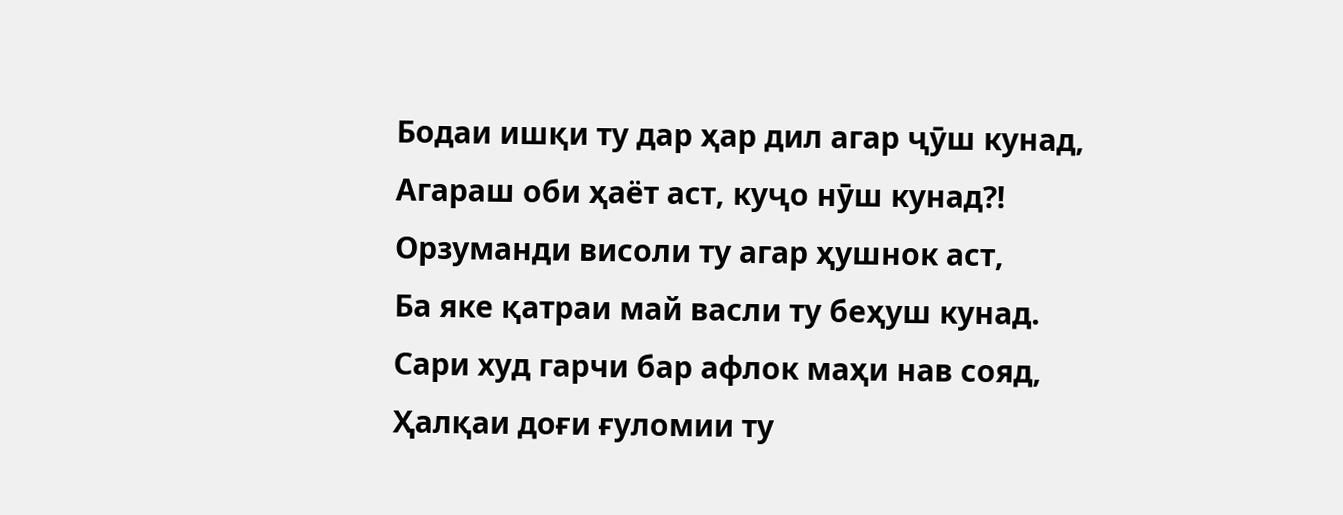Бодаи ишқи ту дар ҳар дил агар ҷӯш кунад,
Агараш оби ҳаёт аст, куҷо нӯш кунад?!
Орзуманди висоли ту агар ҳушнок аст,
Ба яке қатраи май васли ту беҳуш кунад.
Сари худ гарчи бар афлок маҳи нав сояд,
Ҳалқаи доғи ғуломии ту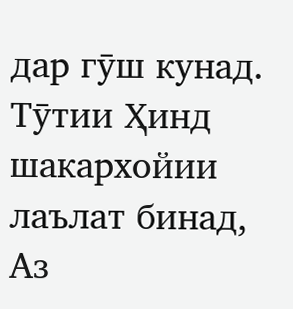дар гӯш кунад.
Тӯтии Ҳинд шакархойии лаълат бинад,
Аз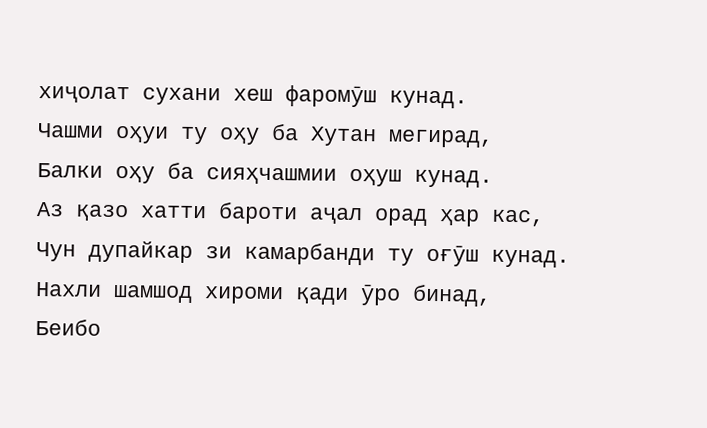хиҷолат сухани хеш фаромӯш кунад.
Чашми оҳуи ту оҳу ба Хутан мегирад,
Балки оҳу ба сияҳчашмии оҳуш кунад.
Аз қазо хатти бароти аҷал орад ҳар кас,
Чун дупайкар зи камарбанди ту оғӯш кунад.
Нахли шамшод хироми қади ӯро бинад,
Беибо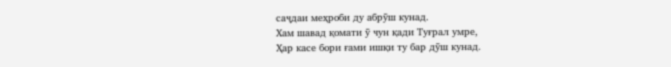саҷдаи меҳроби ду абрӯш кунад.
Хам шавад қомати ӯ чун қади Туғрал умре,
Ҳар касе бори ғами ишқи ту бар дӯш кунад.